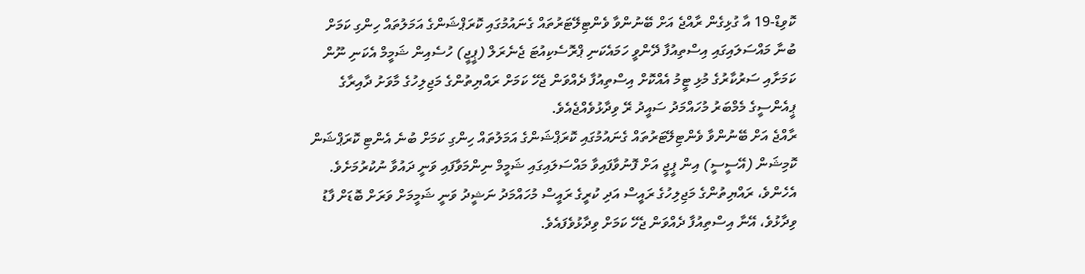ކޮވިޑް-19 އާ ގުޅިގެން ރާއްޖެ އަށް ބޭނުންވާ ވެންޓިލޭޓަރުތައް ގެނައުމުގައި ކޮރަޕްޝަންގެ އަމަލުތައް ހިންގި ކަމަށް ބުނާ މައްސަލައިގައި އިސްތިއުފާ ދޭންވީ ހަމައެކަނި ޕްރޮސެކިއުޓަ ޖެނެރަލް (ޕީޖީ) ހުސެއިން ޝަމީމް އެކަނި ނޫން ކަމަށާއި ސަރުކާރުގެ މުޅި ޓީމު އެއްކޮށް އިސްތިއުފާ ދެއްވަން ޖެހޭ ކަމަށް ރައްޔިތުންގެ މަޖިލިހުގެ މާވަށު ދާއިރާގެ ޕީއެންސީގެ މެމްބަރު މުހައްމަދު ސައީދު ރޭ ވިދާޅުވެއްޖެއެވެ.
ރާއްޖެ އަށް ބޭނުންވާ ވެންޓިލޭޓަރުތައް ގެނައުމުގައި ކޮރަޕްޝަންގެ އަމަލުތައް ހިންގި ކަމަށް ބުނެ އެންޓި ކޮރަޕްޝަން ކޮމިޝަން (އޭސީސީ) އިން ޕީޖީ އަށް ފޮނުވާފައިވާ މައްސަލައިގައި ޝަމީމް ނިންމަވާފައި ވަނީ ދައުވާ ނުކުރުމަށެވެ. އެހެންވެ، ރައްޔިތުންގެ މަޖިލިހުގެ ރައީސް އަދި ކުރީގެ ރައީސް މުހައްމަދު ނަޝީދު ވަނީ ޝަމީމަށް ވަރަށް ބޮޑަށް ފާޑު ވިދާޅުވެ، އޭނާ އިސްތިއުފާ ދެއްވަން ޖެހޭ ކަމަށް ވިދާޅުވެފައެވެ.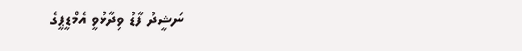ނަޝީދު ފާޑު ވިދާޅުވީ އެމްޑީޕީގެ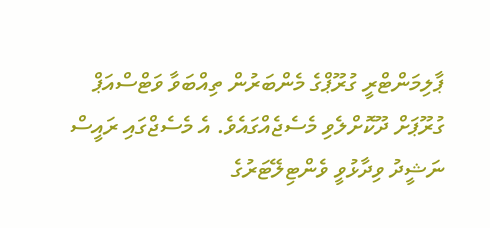ޕާލިމަންޓްރީ ގުރޫޕްގެ މެންބަރުން ތިއްބަވާ ވަޓްސްއަޕް ގުރޫޕަށް ދޫކޮށްލެވި މެސެޖެއްގައެވެ. އެ މެސެޖްގައި ރައީސް ނަޝީދު ވިދާޅުވީ ވެންޓިލޭޓަރުގެ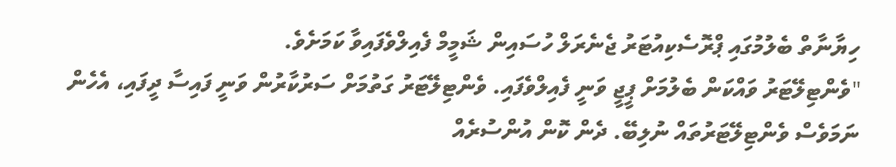ހިޔާނާތް ބެލުމުގައި ޕްރޮސެކިއުޓަރު ޖެނެރަލް ހުސައިން ޝަމީމް ފެއިލްވެފައިވާ ކަމަށެވެ.
"ވެންޓިލޭޓަރު ވައްކަން ބެލުމަށް ޕީޖީ ވަނީ ފެއިލްވެފައި. ވެންޓިލޭޓަރު ގަތުމަށް ސަރުކާރުން ވަނީ ފައިސާ ދީފައި، އެހެން ނަމަވެސް ވެންޓިލޭޓަރުތައް ނުލިބޭ. ދެން ކޮން އުންސުރެއް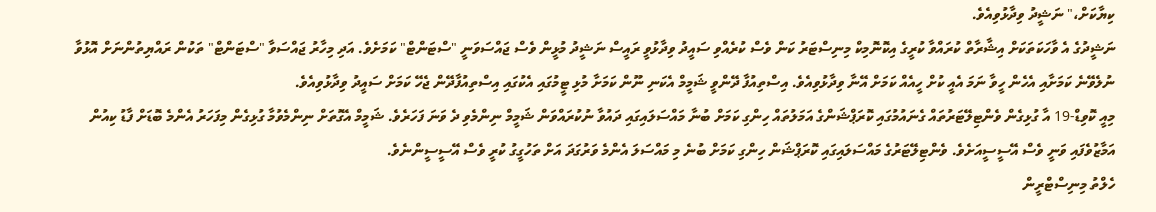ކިޔާކަށް،" ނަޝީދު ވިދާޅުވިއެވެ.
ނަޝީދުގެ އެ ވާހަކަތަކަށް އިޝާރާތް ކުރައްވާ ކުރީގެ އިކޮނޮމިކް މިނިސްޓަރު ކަން ވެސް ކުރެއްވި ސައީދު ވިދާޅުވީ ރައީސް ނަޝީދު މުޅީން ވެސް ޖައްސަވަނީ "ސްޓަންޓް" ކަމަށެވެ. އަދި މިހާރު ޖައްސަވާ "ސްޓަންޓް" ތަކުން ރައްޔިތުންނަށް އޮޅުވާ ނުލެވޭނެ ކަމަށާއި އެހެން ހީވާ ނަމަ އެއީ ކުށް ހީއެއް ކަމަށް އޭނާ ވިދާޅުވިއެވެ. އިސްތިއުފާ ދޭންވީ ޝަމީމް އެކަނި ނޫން ކަމަށާ މުޅި ޓީމުގައި އެކުގައި އިސްތިއުފާދޭން ޖެހޭ ކަމަށް ސައީދު ވިދާޅުވިއެވެ.
މިއީ ކޮވިޑް-19 އާ ގުޅިގެން ވެންޓިލޭޓަރުތައް ގެނައުމުގައި ކޮރަޕްޝަންގެ އަމަލުތައް ހިންގި ކަމަށް ބުނާ މައްސަލައިގައި ދައުވާ ނުކުރައްވަން ޝަމީމް ނިންމެވި ދެ ވަނަ ފަހަރެވެ. ޝަމީމް އެގޮތަށް ނިންމެވުމާ ގުޅިގެން މިފަހަރު އެންމެ ބޮޑަށް ފާޑު ކިއުން އަމާޒުވެފައި ވަނީ ވެސް އޭސީސީއަށެވެ. ވެންޓިލޭޓަރުގެ މައްސަލައިގައި ކޮރަޕްޝަން ހިންގި ކަމަށް ބުނެ މި މައްސަލަ އެންމެ ވަރުގަދަ އަށް ތަހުގީގު ކުރީ ވެސް އޭސީސީންނެވެ.
ހެލްތު މިނިސްޓްރީން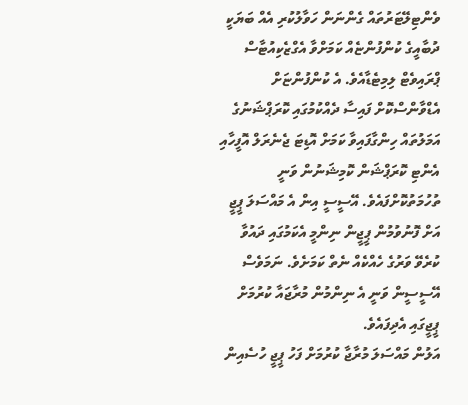ވެންޓިލޭޓަރުތައް ގެންނަން ހަވާލުކުރި އެއް ބަޔަކީ ދުބާއީގެ ކުންފުންޏެއް ކަމަށްވާ އެގްޒެކިއުޓާސް ޕްރައިވެޓް ލިމިޓެޑާއެވެ. އެ ކުންފުންޏަށް އެޑްވާންސްކޮށް ފައިސާ ދެއްކުމުގައި ކޮރަޕްޝަނުގެ އަމަލުތައް ހިންގާފައިވާ ކަމަށް އޮޑިޓަ ޖެނެރަލް އޮފީހާއި އެންޓި ކޮރަޕްޝަން ކޮމިޝަނުން ވަނީ ތުހުމަތުކޮށްފައެވެ. އޭސީސީ އިން އެ މައްސަލަ ޕީޖީ އަށް ފޮނުވުމުން ޕީޖީން ނިންމީ އެކަމުގައި ދައުވާ ކުރެވޭ ވަރުގެ ހެއްކެއް ނެތް ކަމަށެވެ. ނަމަވެސް އޭސީސީން ވަނީ އެ ނިންމުން މުރާޖައާ ކުރުމަށް ޕީޖީގައި އެދިފައެވެ.
އަލުން މައްސަލަ މުރާޖާ ކުރުމަށް ފަހު ޕީޖީ ހުސެއިން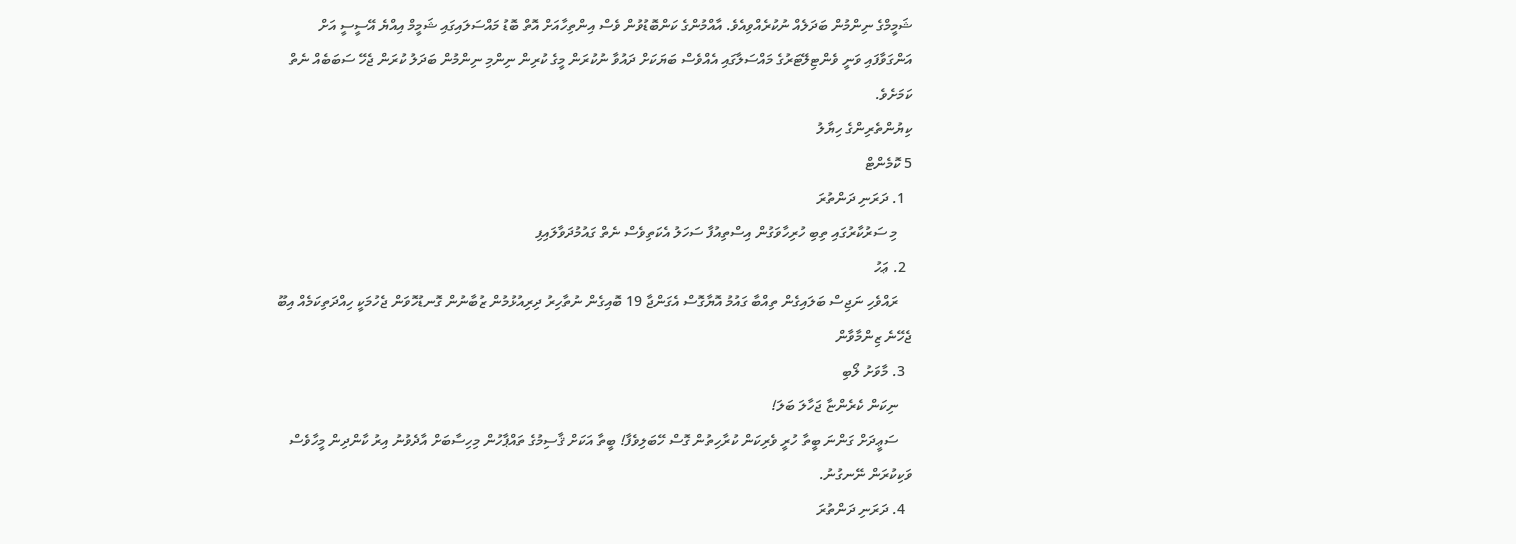ޝަމީމްގެ ނިންމުން ބަދަލެއް ނުކުރެއްވިއެވެ. އާއްމުންގެ ކަންބޮޑުވުން ވެސް އިންތިހާއަށް އޮތް ބޮޑު މައްސަލައިގައި ޝަމީމް އިއްޔެ އޭސީސީ އަށް އަންގަވާފައި ވަނީ ވެންޓިލޭޓަރުގެ މައްސަލާގައި އެއްވެސް ބަޔަކަށް ދައުވާ ނުކުރަން މީގެ ކުރިން ނިންމި ނިންމުން ބަދަލު ކުރަން ޖެހޭ ސަބަބެއް ނެތް ކަމަށެވެ.
ކިޔުންތެރިންގެ ހިޔާލު
5 ކޮމެންޓް
  1. ދަރަނި ދަންތުރަ
    މި ސަރުކާރުގައި ތިބި ހުރިހާވަގުން އިސްތިއުފާ ސަހަލު އެކަތިވެސް ނެތް ގައުމުދަވާލައިފި
  2. ޢަހު
    ރައްވެހި ނަޖިސް ބަލައިގެން ތިއްބާ ގައުމު އޮޔާގޮސް އެގަންޖާ 19 ބޮއިގެން ނުތާހިރު ދިރިއުޅުމުން ޒުބާނުން ގޮނޑުހޮވަން ޖެހުމަކީ ހިއްދަތިކަމެއް އިބޫ ޖެހޭނެ ޒިންމާވާން
  3. މާވަށު ލޯބި
    ނިކަން ކެރެންޏާ ޖަހާލަ ބަލަ!
    ސަޢީދަށް ގަންނަ ބީތާ ހުރީ ވެރިކަން ކުރާހިތުން ގޮސް ހޭބަލިވެފާ! ބީތާ އަކަށް ޤާސިމުގެ ތައްޕާހުން މިހިސާބަށް އާދެވުނު އިރު ކާންދިން މީހާވެސް ވަކިކުރަން ނޭނގުނު.
  4. ދަރަނި ދަންތުރަ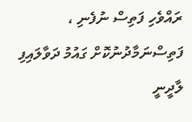ރައްވެހި ފަތިސް ނުފެނި ، ފަތިސްނަމާދުނުކޮށް ގައުމު ދަވާލައިފި ލާދީނީ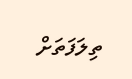ތިލަފަތަށް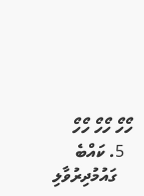ހޯހޯ ހޯހޯ ހޯހޯ
  5. ކައްބެ
    ގައުމުދިރުވާލި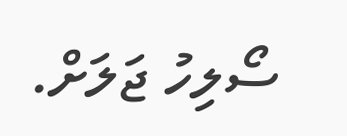ސޯލިހު ޖަލަށް.